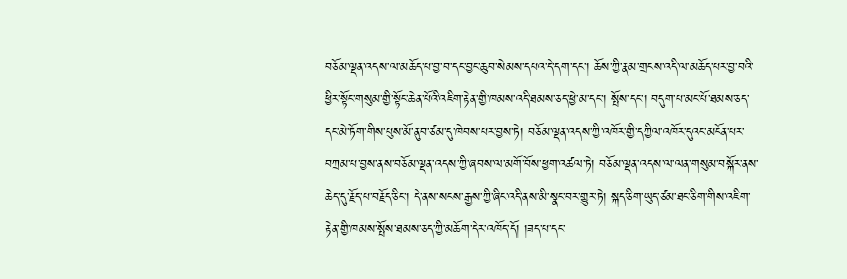བཅོམ་ལྡན་འདས་ལ་མཆོད་པ་བྱ་བ་དང་བྱང་ཆུབ་སེམས་དཔའ་དེ་དག་དང་། ཆོས་ཀྱི་རྣམ་གྲངས་འདི་ལ་མཆོད་པར་བྱ་བའི་ཕྱིར་སྟོང་གསུམ་གྱི་སྟོང་ཆེན་པོའི་འཇིག་རྟེན་གྱི་ཁམས་འདི་ཐམས་ཅད་ཕྱེ་མ་དང་། སྤོས་དང་། བདུག་པ་མང་པོ་ཐམས་ཅད་དང་མེ་ཏོག་གིས་པུས་མོ་ནུབ་ཙམ་དུ་ཁེབས་པར་བྱས་ཏེ། བཅོམ་ལྡན་འདས་ཀྱི་འཁོར་གྱི་དཀྱིལ་འཁོར་དུའང་མངོན་པར་བཀྲམ་པ་བྱས་ནས་བཅོམ་ལྡན་འདས་ཀྱི་ཞབས་ལ་མགོ་བོས་ཕྱག་འཚལ་ཏེ། བཅོམ་ལྡན་འདས་ལ་ལན་གསུམ་བསྐོར་ནས་ཆེད་དུ་རྗོད་པ་བརྗོད་ཅིང་། དེ་ནས་སངས་རྒྱས་ཀྱི་ཞིང་འདི་ནས་མི་སྣང་བར་གྱུར་ཏེ། སྐད་ཅིག་ཡུད་ཙམ་ཐང་ཅིག་གིས་འཇིག་རྟེན་གྱི་ཁམས་སྤོས་ཐམས་ཅད་ཀྱི་མཆོག་དེར་འཁོད་དོ། །ཟད་པ་དང་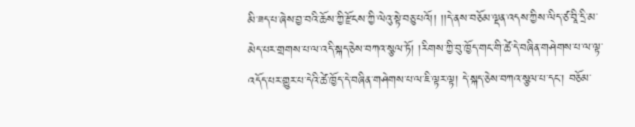མི་ཟད་པ་ཞེས་བྱ་བའི་ཆོས་ཀྱི་རྫོངས་ཀྱི་ལེའུ་སྟེ་བཅུ་པའོ།། །།དེ་ནས་བཅོམ་ལྡན་འདས་ཀྱིས་ལིད་ཙ་བཱི་དྲི་མ་མེད་པར་གྲགས་པ་ལ་འདི་སྐད་ཅེས་བཀའ་སྩལ་ཏོ། །རིགས་ཀྱི་བུ་ཁྱོད་གང་གི་ཚེ་དེ་བཞིན་གཤེགས་པ་ལ་ལྟ་འདོད་པར་གྱུར་པ་དེའི་ཚེ་ཁྱོད་དེ་བཞིན་གཤེགས་པ་ལ་ཇི་ལྟར་ལྟ། དེ་སྐད་ཅེས་བཀའ་སྩལ་པ་དང་། བཅོམ་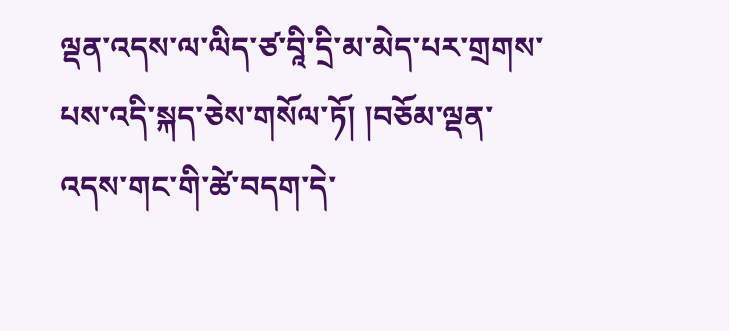ལྡན་འདས་ལ་ལིད་ཙ་བཱི་དྲི་མ་མེད་པར་གྲགས་པས་འདི་སྐད་ཅེས་གསོལ་ཏོ། །བཅོམ་ལྡན་འདས་གང་གི་ཚེ་བདག་དེ་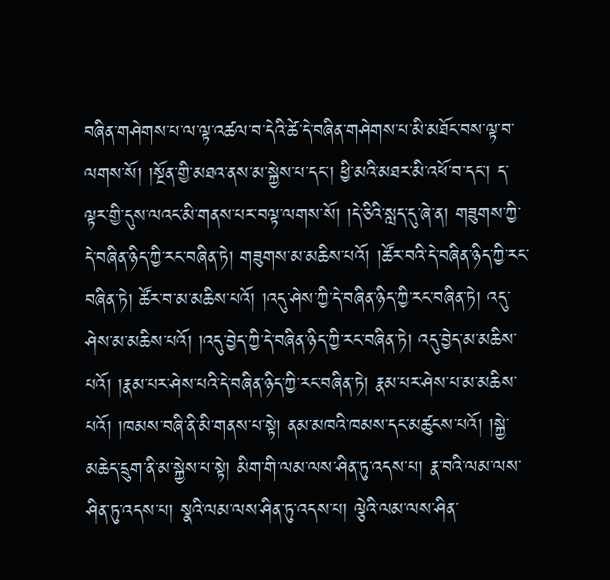བཞིན་གཤེགས་པ་ལ་ལྟ་འཚལ་བ་དེའི་ཚེ་དེ་བཞིན་གཤེགས་པ་མི་མཐོང་བས་ལྟ་བ་ལགས་སོ། །སྔོན་གྱི་མཐའ་ནས་མ་སྐྱེས་པ་དང་། ཕྱི་མའི་མཐར་མི་འཕོ་བ་དང་། ད་ལྟར་གྱི་དུས་ལའང་མི་གནས་པར་བལྟ་ལགས་སོ། །དེ་ཅིའི་སླད་དུ་ཞེ་ན། གཟུགས་ཀྱི་དེ་བཞིན་ཉིད་ཀྱི་རང་བཞིན་ཏེ། གཟུགས་མ་མཆིས་པའོ། །ཚོར་བའི་དེ་བཞིན་ཉིད་ཀྱི་རང་བཞིན་ཏེ། ཚོར་བ་མ་མཆིས་པའོ། །འདུ་ཤེས་ཀྱི་དེ་བཞིན་ཉིད་ཀྱི་རང་བཞིན་ཏེ། འདུ་ཤེས་མ་མཆིས་པའོ། །འདུ་བྱེད་ཀྱི་དེ་བཞིན་ཉིད་ཀྱི་རང་བཞིན་ཏེ། འདུ་བྱེད་མ་མཆིས་པའོ། །རྣམ་པར་ཤེས་པའི་དེ་བཞིན་ཉིད་ཀྱི་རང་བཞིན་ཏེ། རྣམ་པར་ཤེས་པ་མ་མཆིས་པའོ། །ཁམས་བཞི་ནི་མི་གནས་པ་སྟེ། ནམ་མཁའི་ཁམས་དང་མཚུངས་པའོ། །སྐྱེ་མཆེད་དྲུག་ནི་མ་སྐྱེས་པ་སྟེ། མིག་གི་ལམ་ལས་ཤིན་ཏུ་འདས་པ། རྣ་བའི་ལམ་ལས་ཤིན་ཏུ་འདས་པ། སྣའི་ལམ་ལས་ཤིན་ཏུ་འདས་པ། ལྕེའི་ལམ་ལས་ཤིན་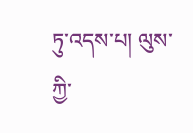ཏུ་འདས་པ། ལུས་ཀྱི་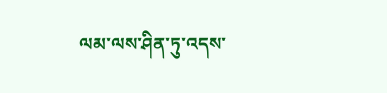ལམ་ལས་ཤིན་ཏུ་འདས་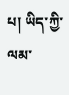པ། ཡིད་ཀྱི་ལམ་